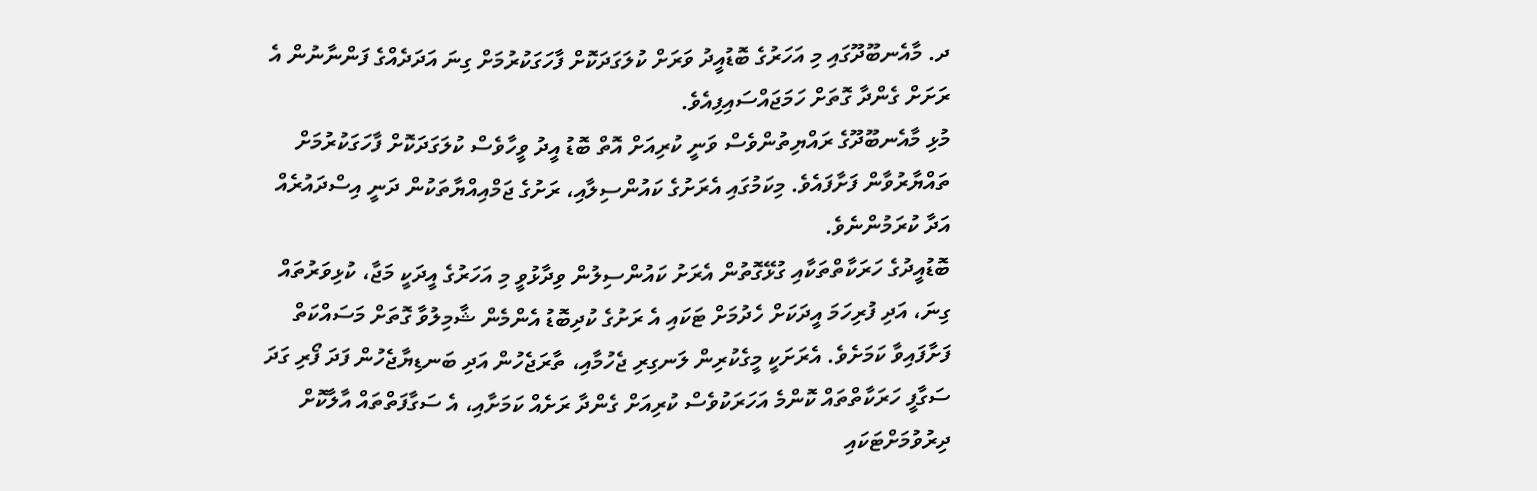ދ. މާއެނބޫދޫގައި މި އަހަރުގެ ބޮޑުއީދު ވަރަށް ކުލަގަދަކޮށް ފާހަގަކުރުމަށް ގިނަ އަދަދެއްގެ ފަންނާނުން އެ ރަށަށް ގެންދާ ގޮތަށް ހަމަޖައްސައިފިއެވެ.
މުޅި މާއެނބޫދޫގެ ރައްޔިތުންވެސް ވަނީ ކުރިއަށް އޮތް ބޮޑު އީދު ވީހާވެސް ކުލަގަދަކޮށް ފާހަގަކުރުމަށް ތައްޔާރުވާން ފަށާފައެވެ. މިކަމުގައި އެރަށުގެ ކައުންސިލާއި، ރަށުގެ ޖަމްއިއްޔާތަކުން ދަނީ އިސްދައުރެއް އަދާ ކުރަމުންނެވެ.
ބޮޑުއީދުގެ ހަރަކާތްތަކާއި ގުޅޭގޮތުން އެރަށު ކައުންސިލުން ވިދާޅުވީ މި އަހަރުގެ އީދަކީ މަޖާ، ކުޅިވަރުތައް ގިނަ، އަދި ފުރިހަމަ އީދަކަށް ހެދުމަށް ޓަކައި އެ ރަށުގެ ކުދިބޮޑު އެންމެން ޝާމިލުވާ ގޮތަށް މަސައްކަތް ފަށާފައިވާ ކަމަށެވެ. އެރަށަކީ މީގެކުރިން ލަނގިރި ޖެހުމާއި، ތާރަޖެހުން އަދި ބަނޑިޔާޖެހުން ފަދަ ފޯރި ގަދަ ސަގާފީ ހަރަކާތްތައް ކޮންމެ އަހަރަކުވެސް ކުރިއަށް ގެންދާ ރަށެއް ކަމަށާއި، އެ ސަގާފަތްތައް އާލާކޮށް ދިރުވުމަށްޓަކައި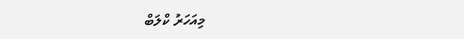މިއަހަރު ކްލަބް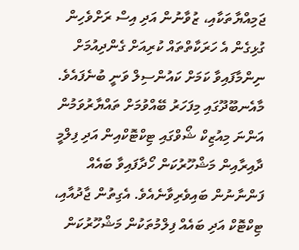ޖަމިއްޔާތަކާއި، ޒުވާނުން އަދި އިސް ރަށްވެހިން ގުޅިގެން އެ ހަރަކާތްތައް ކުރިއަށް ގެންދިއުމަށް ނިންމާފައިވާ ކަމަށް ކައުންސިލް ވަނީ ބުނެފައެވެ.
މާއެނބޫދޫގައި މިފަހަރު ބޭއްވުމަށް ތައްޔާރުވަމުން އަންނަ މިއުޒިކް ޝޯވްގައި ޓިކްޓޮކްއިން އަދި ފިލްމީ ދާއިރާއިން މަޝްހޫރުކަން ހޯދާފައިވާ ބައެއް ފަންނާނުން ބައިވެރިވާނެއެވެ. އެގިތުން ޖާދުއާއި، ޓިކްޓޮކް އަދި ބައެއް ފިލްމުތަކުން މަޝްހޫރުކަން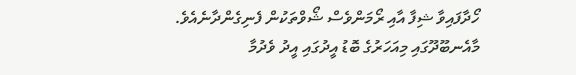ހޯދާފައިވާ ޝިފާ އާއި ރޯމަންވެސް ޝޯވްތަކުން ފެނިގެންދާނެއެވެ.
މާއެނބޫދޫގައި މިއަހަރުގެ ބޮޑު އީދުގައި އީދު ވެދުމާ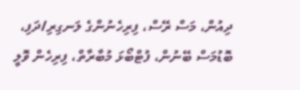ދިއުން، މަސް ރޭސް، ފިރިހެނުންގެ ލަނގިރި/ދަފި، ބޮޑުމަސް ބޭނުން، ފުޓްބޯޅަ މުބާރާތް، ފިރިހެން ވޮލީ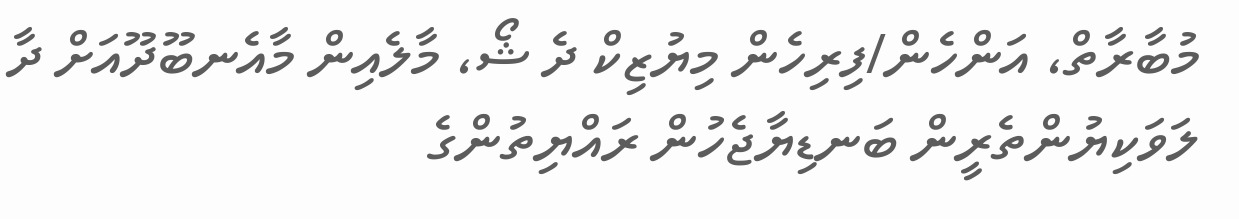މުބާރާތް، އަންހެން/ފިރިހެން މިޔުޒިކް ދެ ޝޯ، މާލެއިން މާއެނބޫދޫއަށް ދާ ލަވަކިޔުންތެރީން ބަނޑިޔާޖެހުން ރައްޔިތުންގެ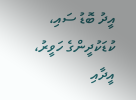އީދު ބޮޑު ސައި، ކުޑަކުދީންގެ ހަވީރު، އީދާއި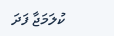ކުލަމަޖާ ފަދަ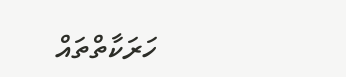ހަރަކާތްތައް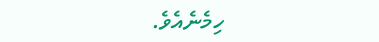ހިމެނެއެވެ.